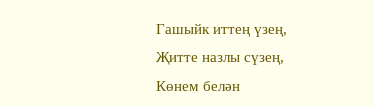Гашыйк иттең үзең,
Җитте назлы сүзең,
Көнем белән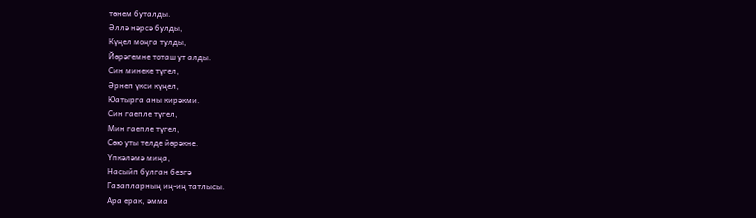төнем буталды.
Әллә нәрсә булды,
Күңел моңга тулды,
Йөрәгемне тоташ ут алды.
Син минеке түгел,
Әрнеп үкси күңел,
Юатырга аны кирәкми.
Син гаепле түгел,
Мин гаепле түгел,
Сөю уты телде йөрәкне.
Үпкәләмә миңа,
Насыйп булган безгә
Газапларның иң-иң татлысы.
Ара ерак, әмма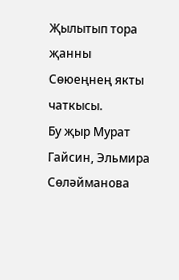Җылытып тора җанны
Сөюеңнең якты чаткысы.
Бу җыр Мурат Гайсин, Эльмира Сөләйманова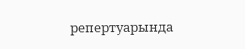репертуарында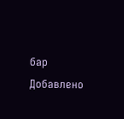бар
Добавлено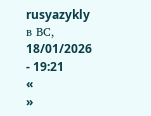rusyazykly в ВС, 18/01/2026 - 19:21
«
»